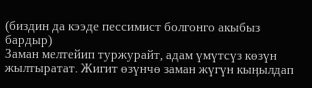(биздин да кээде пессимист болгонго акыбыз бардыр)
Заман мелтейип туржурайт, адам үмүтсүз көзүн жылтыратат. Жигит өзүнчө заман жүгүн кыӊылдап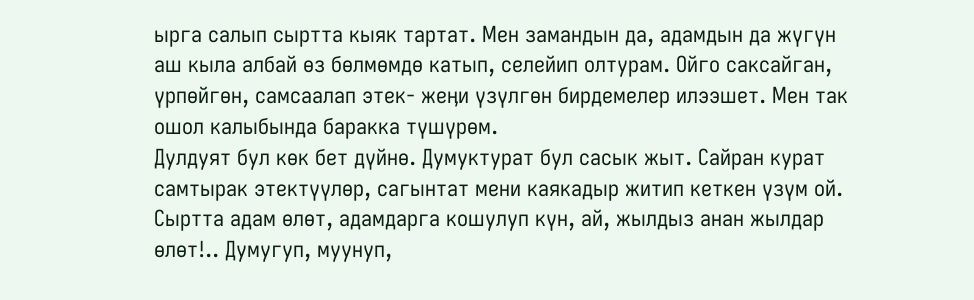ырга салып сыртта кыяк тартат. Мен замандын да, адамдын да жүгүн аш кыла албай өз бөлмөмдө катып, селейип олтурам. Ойго саксайган, үрпөйгөн, самсаалап этек- жеӊи үзүлгөн бирдемелер илээшет. Мен так ошол калыбында баракка түшүрөм.
Дулдуят бул көк бет дүйнө. Думуктурат бул сасык жыт. Сайран курат самтырак этектүүлөр, сагынтат мени каякадыр житип кеткен үзүм ой. Сыртта адам өлөт, адамдарга кошулуп күн, ай, жылдыз анан жылдар өлөт!.. Думугуп, муунуп,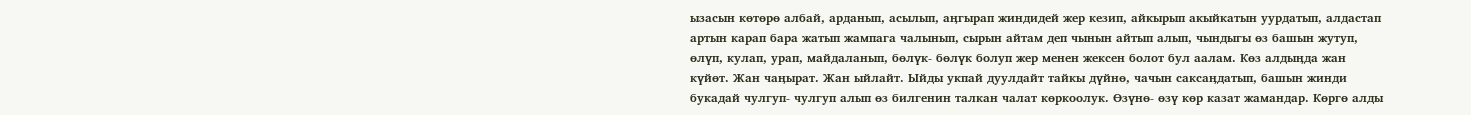ызасын көтөрө албай, арданып, асылып, аӊгырап жиндидей жер кезип, айкырып акыйкатын уурдатып, алдастап артын карап бара жатып жампага чалынып, сырын айтам деп чынын айтып алып, чындыгы өз башын жутуп, өлүп, кулап, урап, майдаланып, бөлүк- бөлүк болуп жер менен жексен болот бул аалам. Көз алдыӊда жан күйөт. Жан чаӊырат. Жан ыйлайт. Ыйды укпай дуулдайт тайкы дүйнө, чачын саксаӊдатып, башын жинди букадай чулгуп- чулгуп алып өз билгенин талкан чалат көркоолук. Өзүнө- өзү көр казат жамандар. Көргө алды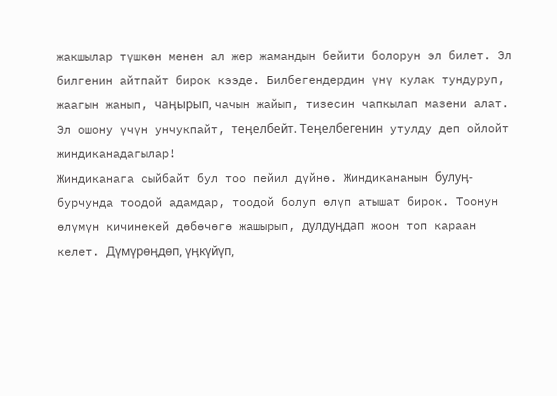жакшылар түшкөн менен ал жер жамандын бейити болорун эл билет. Эл билгенин айтпайт бирок кээде. Билбегендердин үнү кулак тундуруп, жаагын жанып, чаӊырып, чачын жайып, тизесин чапкылап мазени алат. Эл ошону үчүн унчукпайт, теӊелбейт. Теӊелбегенин утулду деп ойлойт жиндиканадагылар!
Жиндиканага сыйбайт бул тоо пейил дүйнө. Жиндикананын булуӊ- бурчунда тоодой адамдар, тоодой болуп өлүп атышат бирок. Тоонун өлүмүн кичинекей дөбөчөгө жашырып, дулдуӊдап жоон топ караан келет. Дүмүрөӊдөп, үӊкүйүп,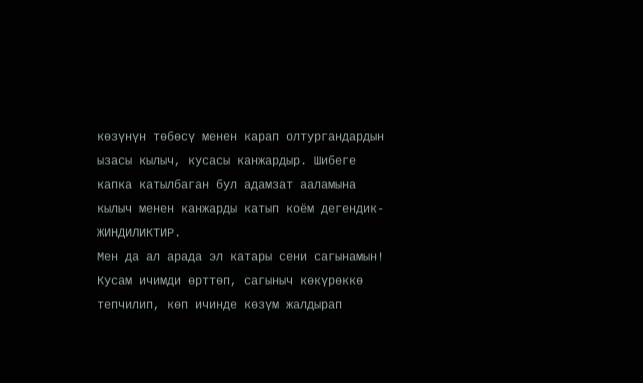көзүнүн төбөсү менен карап олтургандардын ызасы кылыч, кусасы канжардыр. Шибеге капка катылбаган бул адамзат ааламына кылыч менен канжарды катып коём дегендик- ЖИНДИЛИКТИР.
Мен да ал арада эл катары сени сагынамын! Кусам ичимди өрттөп, сагыныч көкүрөккө тепчилип, көп ичинде көзүм жалдырап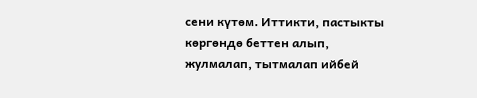сени күтөм. Иттикти, пастыкты көргөндө беттен алып, жулмалап, тытмалап ийбей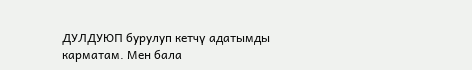ДУЛДУЮП бурулуп кетчү адатымды карматам. Мен бала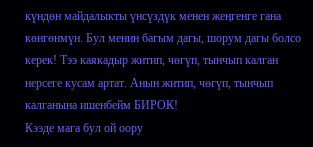күндөн майдалыкты үнсүздүк менен жеӊгенге гана көнгөнмүн. Бул менин багым дагы, шорум дагы болсо керек! Тээ каякадыр житип, чөгүп, тынчып калган нерсеге кусам артат. Анын житип, чөгүп, тынчып калганына ишенбейм БИРОК!
Кээде мага бул ой оору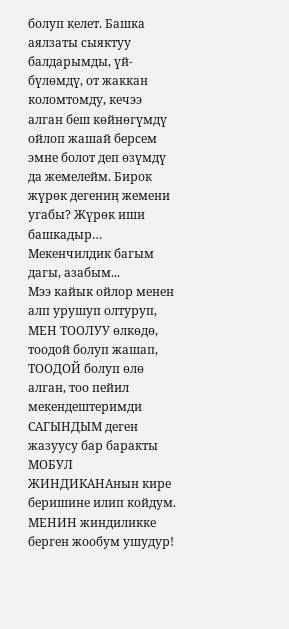болуп келет. Башка аялзаты сыяктуу балдарымды, үй- бүлөмдү, от жаккан коломтомду, кечээ алган беш көйнөгүмдү ойлоп жашай берсем эмне болот деп өзүмдү да жемелейм. Бирок жүрөк дегениӊ жемени угабы? Жүрөк иши башкадыр… Мекенчилдик багым дагы, азабым...
Мээ кайык ойлор менен алп урушуп олтуруп, МЕН ТООЛУУ өлкөдө, тоодой болуп жашап, ТООДОЙ болуп өлө алган, тоо пейил мекендештеримди САГЫНДЫМ деген жазуусу бар баракты МОБУЛ ЖИНДИКАНАнын кире беришине илип койдум. МЕНИН жиндиликке берген жообум ушудур!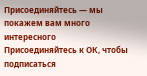Присоединяйтесь — мы покажем вам много интересного
Присоединяйтесь к ОК, чтобы подписаться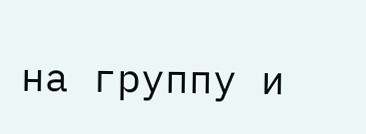на группу и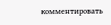комментировать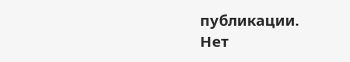публикации.
Нет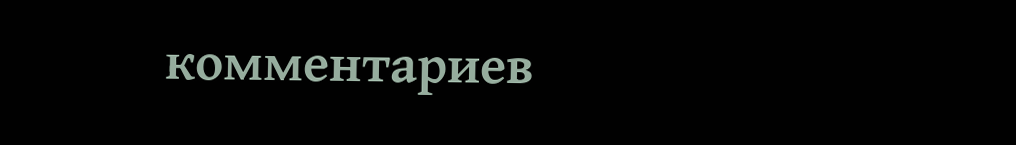комментариев